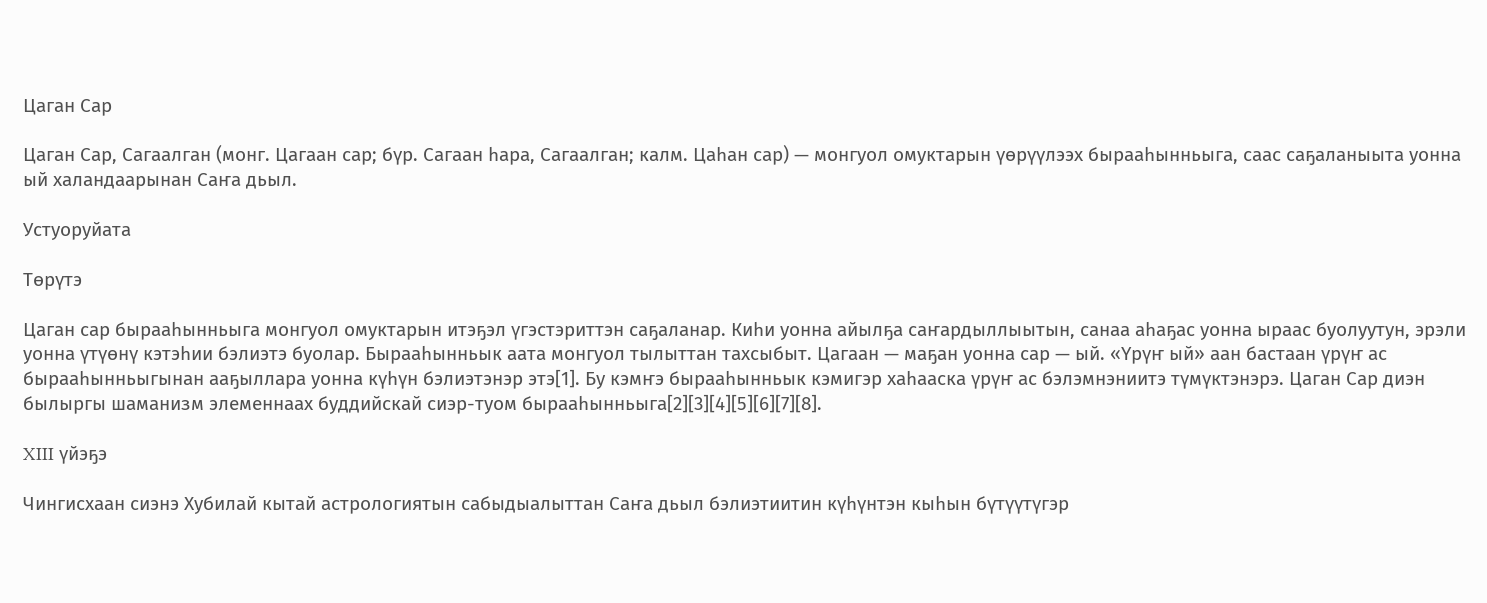Цаган Сар

Цаган Сар, Сагаалган (монг. Цагаан сар; бүр. Сагаан һара, Сагаалган; калм. Цаһан сар) — монгуол омуктарын үөрүүлээх бырааһынньыга, саас саҕаланыыта уонна ый халандаарынан Саҥа дьыл.

Устуоруйата

Төрүтэ

Цаган сар бырааһынньыга монгуол омуктарын итэҕэл үгэстэриттэн саҕаланар. Киһи уонна айылҕа саҥардыллыытын, санаа аһаҕас уонна ыраас буолуутун, эрэли уонна үтүөнү кэтэһии бэлиэтэ буолар. Бырааһынньык аата монгуол тылыттан тахсыбыт. Цагаан — маҕан уонна сар — ый. «Үрүҥ ый» аан бастаан үрүҥ ас бырааһынньыгынан ааҕыллара уонна күһүн бэлиэтэнэр этэ[1]. Бу кэмҥэ бырааһынньык кэмигэр хаһааска үрүҥ ас бэлэмнэниитэ түмүктэнэрэ. Цаган Сар диэн былыргы шаманизм элеменнаах буддийскай сиэр-туом бырааһынньыга[2][3][4][5][6][7][8].

XIII үйэҕэ

Чингисхаан сиэнэ Хубилай кытай астрологиятын сабыдыалыттан Саҥа дьыл бэлиэтиитин күһүнтэн кыһын бүтүүтүгэр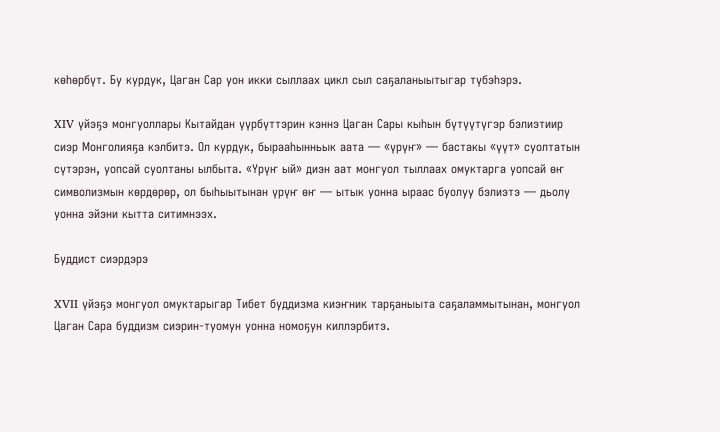көһөрбүт. Бу курдук, Цаган Сар уон икки сыллаах цикл сыл саҕаланыытыгар түбэһэрэ.

XIV үйэҕэ монгуоллары Кытайдан үүрбүттэрин кэннэ Цаган Сары кыһын бүтүүтүгэр бэлиэтиир сиэр Монголияҕа кэлбитэ. Ол курдук, бырааһынньык аата — «үрүҥ» — бастакы «үүт» суолтатын сүтэрэн, уопсай суолтаны ылбыта. «Үрүҥ ый» диэн аат монгуол тыллаах омуктарга уопсай өҥ символизмын көрдөрөр, ол быһыытынан үрүҥ өҥ — ытык уонна ыраас буолуу бэлиэтэ — дьолу уонна эйэни кытта ситимнээх.

Буддист сиэрдэрэ

XVII үйэҕэ монгуол омуктарыгар Тибет буддизма киэҥник тарҕаныыта саҕаламмытынан, монгуол Цаган Сара буддизм сиэрин-туомун уонна номоҕун киллэрбитэ.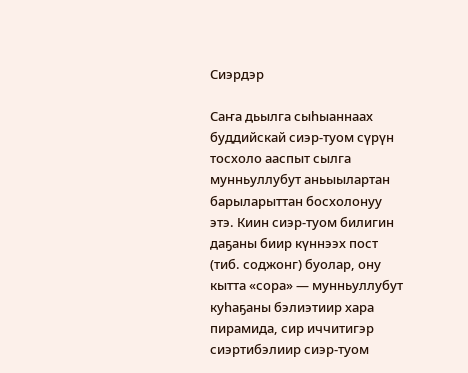Сиэрдэр

Саҥа дьылга сыһыаннаах буддийскай сиэр-туом сүрүн тосхоло ааспыт сылга мунньуллубут аньыылартан барыларыттан босхолонуу этэ. Киин сиэр-туом билигин даҕаны биир күннээх пост (тиб. соджонг) буолар, ону кытта «сора» — мунньуллубут куһаҕаны бэлиэтиир хара пирамида, сир иччитигэр сиэртибэлиир сиэр-туом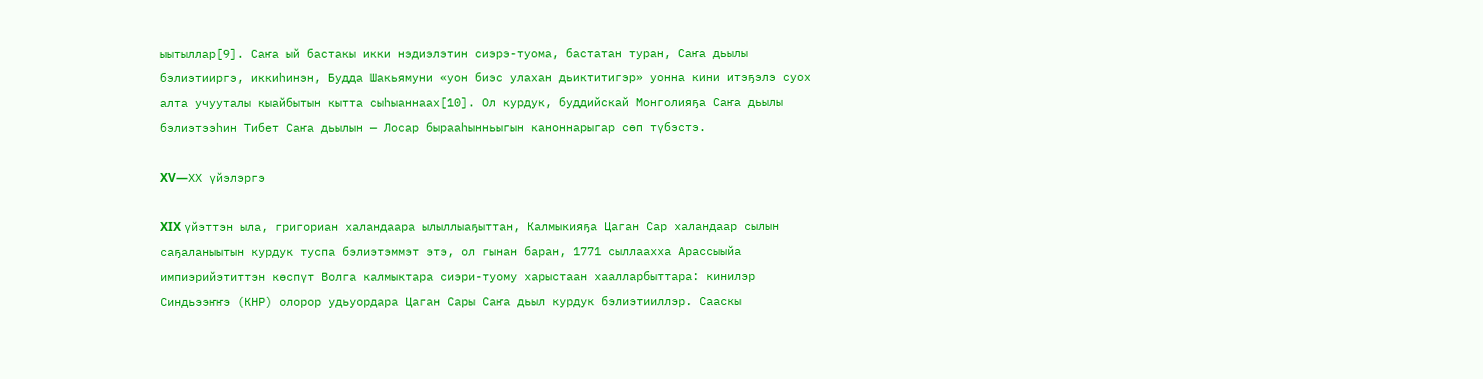ыытыллар[9]. Саҥа ый бастакы икки нэдиэлэтин сиэрэ-туома, бастатан туран, Саҥа дьылы бэлиэтииргэ, иккиһинэн, Будда Шакьямуни «уон биэс улахан дьиктитигэр» уонна кини итэҕэлэ суох алта учууталы кыайбытын кытта сыһыаннаах[10]. Ол курдук, буддийскай Монголияҕа Саҥа дьылы бэлиэтээһин Тибет Саҥа дьылын — Лосар бырааһынньыгын каноннарыгар сөп түбэстэ.

XV—ХХ үйэлэргэ

XIX үйэттэн ыла, григориан халандаара ылыллыаҕыттан, Калмыкияҕа Цаган Сар халандаар сылын саҕаланыытын курдук туспа бэлиэтэммэт этэ, ол гынан баран, 1771 сыллаахха Арассыыйа импиэрийэтиттэн көспүт Волга калмыктара сиэри-туому харыстаан хаалларбыттара: кинилэр Синдьээҥҥэ (КНР) олорор удьуордара Цаган Сары Саҥа дьыл курдук бэлиэтииллэр. Сааскы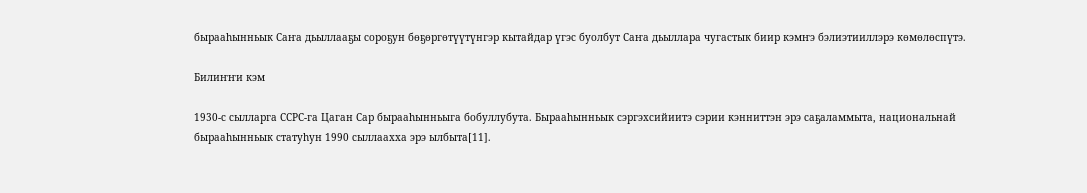бырааһынньык Саҥа дьыллааҕы сороҕун бөҕөргөтүүтүнгэр кытайдар үгэс буолбут Саҥа дьыллара чугастык биир кэмҥэ бэлиэтииллэрэ көмөлөспүтэ.

Билиҥҥи кэм

1930-с сылларга ССРС-га Цаган Сар бырааһынньыга бобуллубута. Бырааһынньык сэргэхсийиитэ сэрии кэнниттэн эрэ саҕаламмыта, национальнай бырааһынньык статуһун 1990 сыллаахха эрэ ылбыта[11].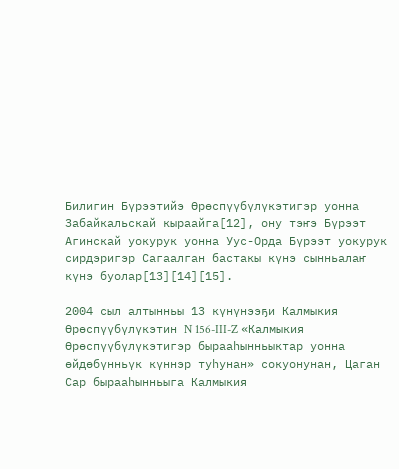Билигин Бүрээтийэ Өрөспүүбүлүкэтигэр уонна Забайкальскай кыраайга[12], ону тэҥэ Бүрээт Агинскай уокурук уонна Уус-Орда Бүрээт уокурук сирдэригэр Сагаалган бастакы күнэ сынньалаҥ күнэ буолар[13][14][15].

2004 сыл алтынньы 13 күнүнээҕи Калмыкия Өрөспүүбүлүкэтин N 156-III-Z «Калмыкия Өрөспүүбүлүкэтигэр бырааһынньыктар уонна өйдөбүнньүк күннэр туһунан» сокуонунан, Цаган Сар бырааһынньыга Калмыкия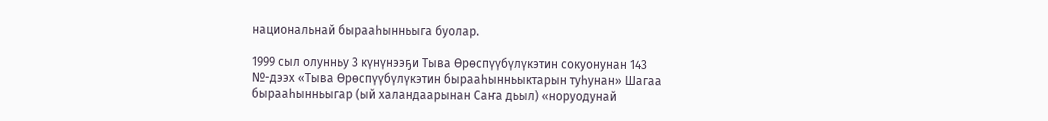национальнай бырааһынньыга буолар.

1999 сыл олунньу 3 күнүнээҕи Тыва Өрөспүүбүлүкэтин сокуонунан 143 №-дээх «Тыва Өрөспүүбүлүкэтин бырааһынньыктарын туһунан» Шагаа бырааһынньыгар (ый халандаарынан Саҥа дьыл) «норуодунай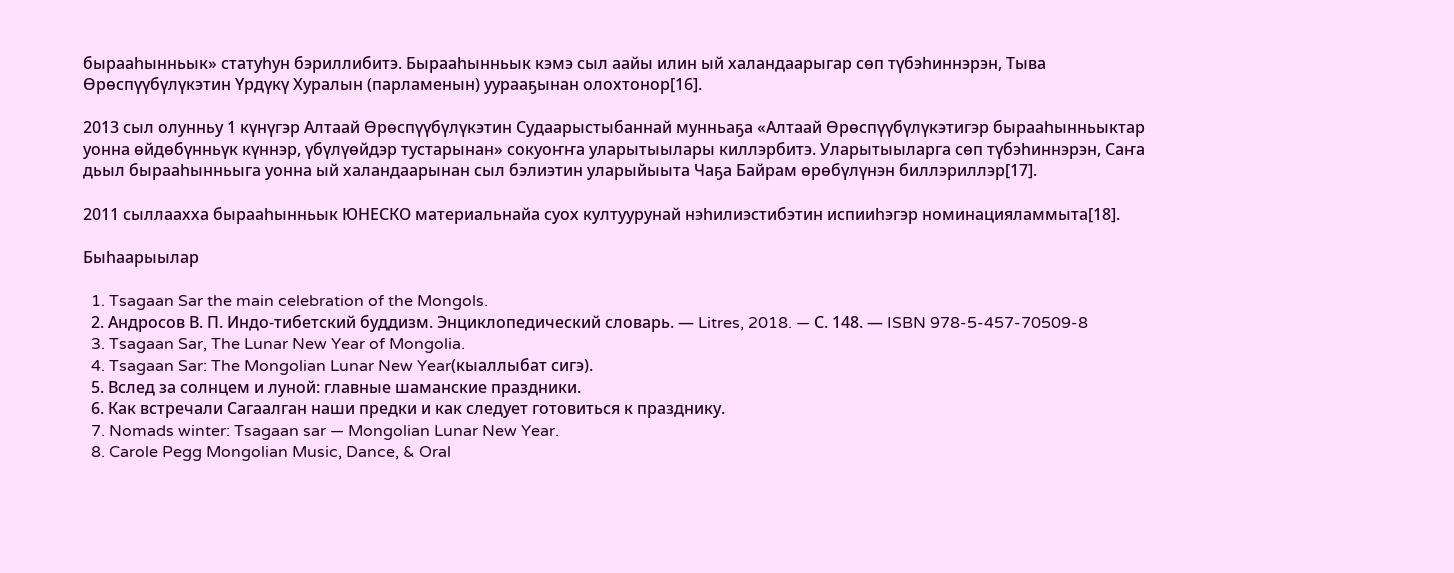бырааһынньык» статуһун бэриллибитэ. Бырааһынньык кэмэ сыл аайы илин ый халандаарыгар сөп түбэһиннэрэн, Тыва Өрөспүүбүлүкэтин Үрдүкү Хуралын (парламенын) уурааҕынан олохтонор[16].

2013 сыл олунньу 1 күнүгэр Алтаай Өрөспүүбүлүкэтин Судаарыстыбаннай мунньаҕа «Алтаай Өрөспүүбүлүкэтигэр бырааһынньыктар уонна өйдөбүнньүк күннэр, үбүлүөйдэр тустарынан» сокуоҥҥа уларытыылары киллэрбитэ. Уларытыыларга сөп түбэһиннэрэн, Саҥа дьыл бырааһынньыга уонна ый халандаарынан сыл бэлиэтин уларыйыыта Чаҕа Байрам өрөбүлүнэн биллэриллэр[17].

2011 сыллаахха бырааһынньык ЮНЕСКО материальнайа суох култуурунай нэһилиэстибэтин испииһэгэр номинацияламмыта[18].

Быһаарыылар

  1. Tsagaan Sar the main celebration of the Mongols.
  2. Андросов В. П. Индо-тибетский буддизм. Энциклопедический словарь. — Litres, 2018. — С. 148. — ISBN 978-5-457-70509-8
  3. Tsagaan Sar, The Lunar New Year of Mongolia.
  4. Tsagaan Sar: The Mongolian Lunar New Year(кыаллыбат сигэ).
  5. Вслед за солнцем и луной: главные шаманские праздники.
  6. Как встречали Сагаалган наши предки и как следует готовиться к празднику.
  7. Nomads winter: Tsagaan sar — Mongolian Lunar New Year.
  8. Carole Pegg Mongolian Music, Dance, & Oral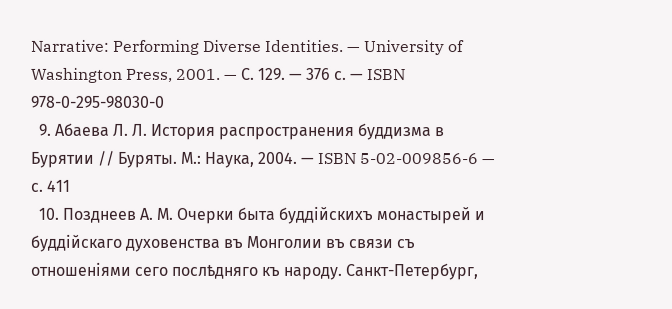Narrative: Performing Diverse Identities. — University of Washington Press, 2001. — С. 129. — 376 с. — ISBN 978-0-295-98030-0
  9. Абаева Л. Л. История распространения буддизма в Бурятии // Буряты. М.: Наука, 2004. — ISBN 5-02-009856-6 — с. 411
  10. Позднеев А. М. Очерки быта буддійскихъ монастырей и буддійскаго духовенства въ Монголии въ связи съ отношеніями сего послѣдняго къ народу. Санкт-Петербург,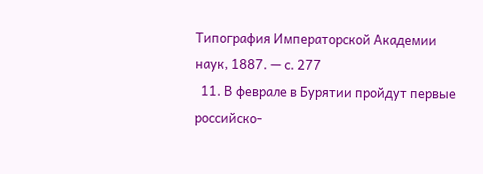Типография Императорской Академии наук, 1887. — с. 277
  11. В феврале в Бурятии пройдут первые российско-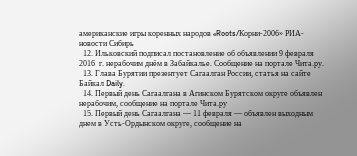американские игры коренных народов «Roots/Корни-2006» РИА-новости Сибирь
  12. Ильковский подписал постановление об объявлении 9 февраля 2016  г. нерабочим днём в Забайкалье. Сообщение на портале Чита.ру.
  13. Глава Бурятии презентует Сагаалган России, статья на сайте Байкал Daily.
  14. Первый день Сагаалгана в Агинском Бурятском округе объявлен нерабочим, сообщение на портале Чита.ру
  15. Первый день Сагаалгана — 11 февраля — объявлен выходным днем в Усть-Ордынском округе, сообщение на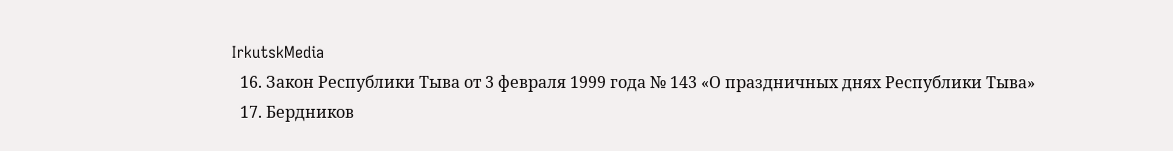IrkutskMedia
  16. Закон Республики Тыва от 3 февраля 1999 года № 143 «О праздничных днях Республики Тыва»
  17. Бердников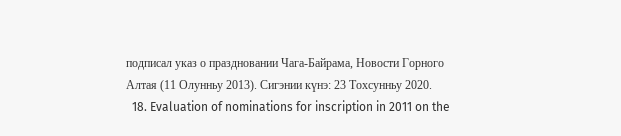подписал указ о праздновании Чага-Байрама, Новости Горного Алтая (11 Олунньу 2013). Сигэнии күнэ: 23 Тохсунньу 2020.
  18. Evaluation of nominations for inscription in 2011 on the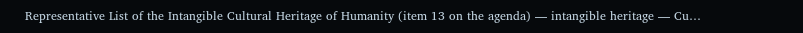Representative List of the Intangible Cultural Heritage of Humanity (item 13 on the agenda) — intangible heritage — Cu…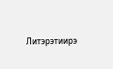Литэрэтиирэ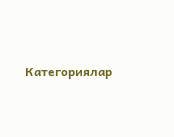Категориялар